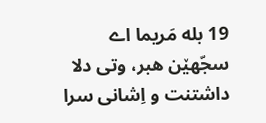19 بله مَریما اے سجّهێن هبر، وتی دلا داشتنت و اِشانی سرا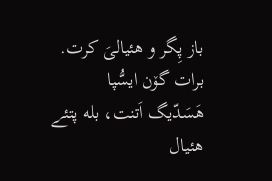باز پِگر و هئیالیَ کرت.
برات گۆن ایسُّپا هَسَدّیگ اَتنت، بله پتئے هئیال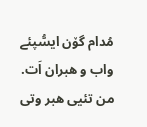مُدام گۆن ایسُّپئے واب و هبران اَت.
من تئیی هبر وتی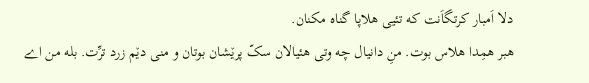دلا اَمبار کرتگاَنت که تئیی هلاپا گناه مکنان.
هبر همِدا هلاس بوت. منِ دانیال چه وتی هئیالان سکّ پرێشان بوتان و منی دێم زرد ترِّت. بله من اے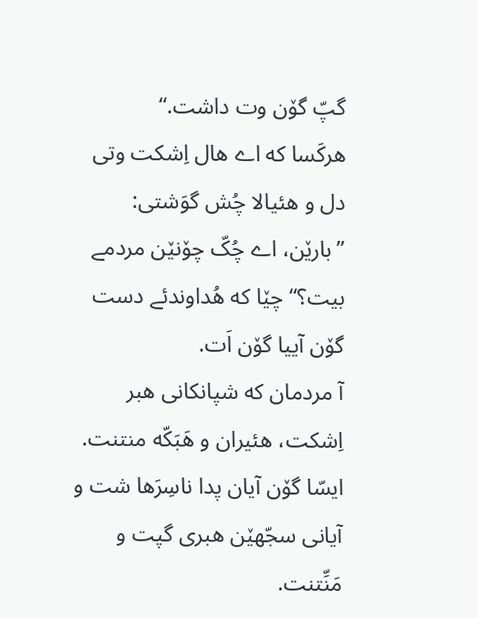گپّ گۆن وت داشت.“
هرکَسا که اے هال اِشکت وتی دل و هئیالا چُش گوَشتی: ”بارێن، اے چُکّ چۆنێن مردمے بیت؟“ چێا که هُداوندئے دست گۆن آییا گۆن اَت.
آ مردمان که شپانکانی هبر اِشکت، هئیران و هَبَکّه منتنت.
ایسّا گۆن آیان پدا ناسِرَها شت و آیانی سجّهێن هبری گپت و مَنِّتنت.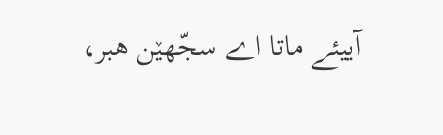آییئے ماتا اے سجّهێن هبر،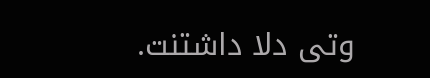وتی دلا داشتنت.